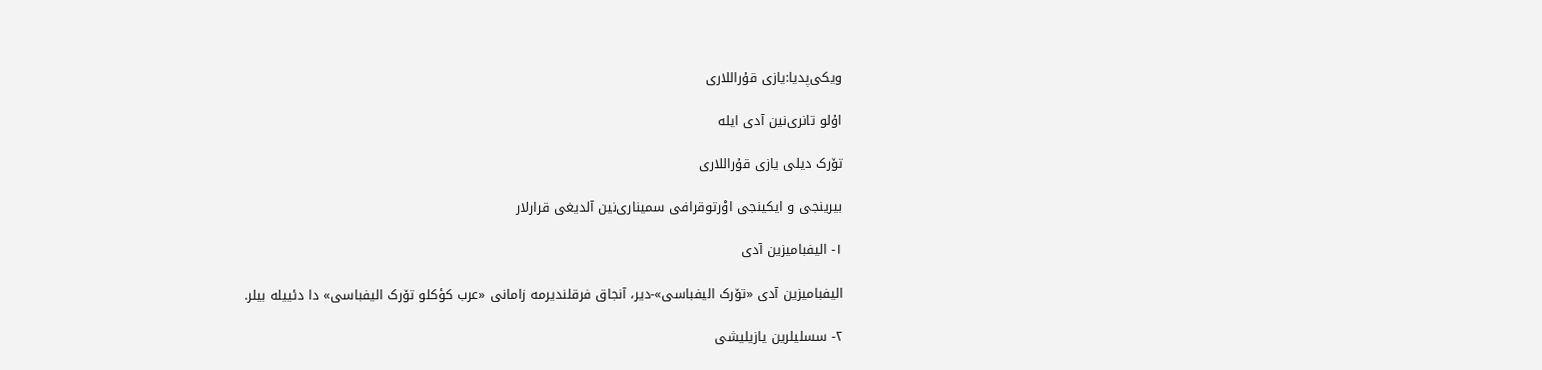ویکی‌پدیا:یازی قۇراللاری

اۇلو تانری‌نین آدی ایله

تۆرک دیلی یازی قۇراللاری

بیرینجی و ایکینجی اوْرتوقرافی سمیناری‌نین آلدیغی قرارلار

۱- الیفبامیزین آدی

الیفبامیزین آدی «تۆرک الیفباسی»-دیر، آنجاق فرقلندیرمه زامانی «عرب کؤکلو تۆرک الیفباسی» دا دئییله بیلر.

۲- سسلیلرین یازیلیشی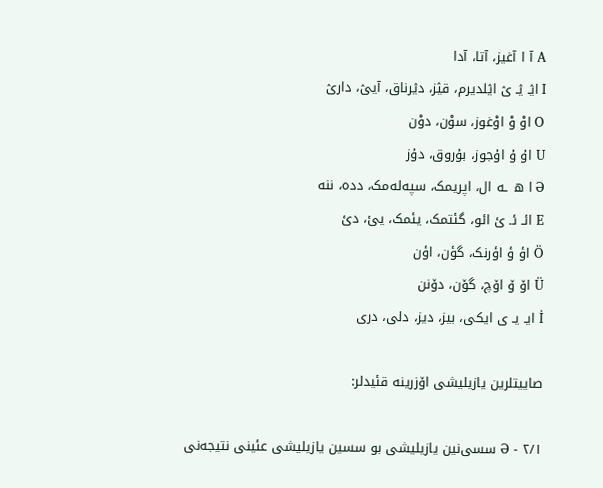A آ ا آغیز، آتا، آدا
I ایٛـ یٛـ یٛ ایٛلدیرم، قیٛز، دیٛرناق، آییٛ، داریٛ
O اوْ وْ اوْغوز، سوْن، دوْن
U اۇ ۇ اۇجوز، بۇروق، دۇز
Ə ا ه ـه ال، اپریمک، سپه‌له‌مک، دده، ننه
E ائـ ئـ ئ ائو، گئتمک، یئمک، یئ، دئ
Ö اؤ ؤ اؤرنک، گؤن، اؤن
Ü اۆ ۆ اۆچ، گۆن، دۆنن
İ ایـ یـ ی ایکی، بیز، دیز، دلی، دری

صاییتلرین یازیلیشی اۆزرینه قئیدلر:

۲/۱ - Ə سسی‌نین یازیلیشی بو سسین یازیلیشی عئینی نتیجه‌نی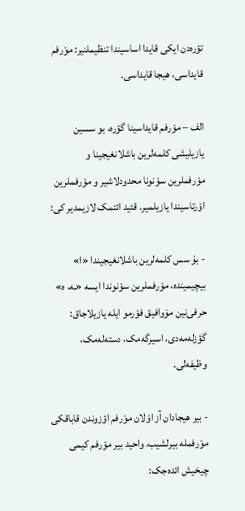تؤره‌دن ایکی قایدا اساسیندا تنظیملنیر: موْرفم قایداسی، هیجا قایداسی.

الف – موْرفم قایداسینا گؤره، بو سسین یازیلیشی کلمه‌لرین باشلانغیجینا و موْرفملرین سوْنونا محدودلاشیر و موْرفملرین اوْرتاسیندا یازیلمیر. قئید ائتمک لازیمدیر کی:

- بۇ سس کلمه‌لرین باشلانغیجیندا «ا» بیچیمینده، موْرفملرین سوْنوندا ایسه «ـه، ه» حرفی‌نین مۆوافیق فوْرمو ایله یازیلاجاق: گؤزله‌مه‌دی، اسیرگه‌مک، دسته‌له‌مک، وظیفه‌لی.

- بیر هیجادان آز اوْلان موْرفم اؤزوندن قاباقکی موْرفمله بیرلشیب، واحید بیر موْرفم کیمی چیخیش ائده‌جک: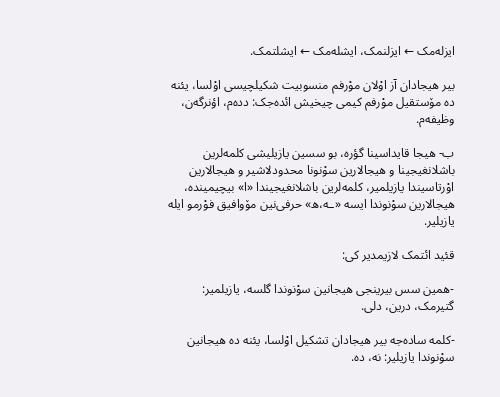ایزله‌مک ← ایزلنمک، ایشله‌مک ← ایشلتمک.

بیر هیجادان آز اوْلان موْرفم منسوبیت شکیلچیسی اوْلسا، یئنه ده مۆستقیل موْرفم کیمی چیخیش ائده‌جک: دده‌م، اؤنرگه‌ن، وظیفه‌م.

ب- هیجا قایداسینا گؤره، بو سسین یازیلیشی کلمه‌لرین باشلانغیجینا و هیجالارین سوْنونا محدودلاشیر و هیجالارین اوْرتاسیندا یازیلمیر، کلمه‌لرین باشلانغیجیندا «ا» بیچیمینده، هیجالارین سوْنوندا ایسه «ـه،ه» حرفی‌نین مۆوافیق فوْرمو ایله یازیلیر.

قئید ائتمک لازیمدیر کی:

-همین سس بیرینجی هیجانین سوْنوندا گلسه، یازیلمیر: گتیرمک، درین، دلی.

-کلمه ساده‌جه بیر هیجادان تشکیل اوْلسا، یئنه ده هیجانین سوْنوندا یازیلیر: نه، ده.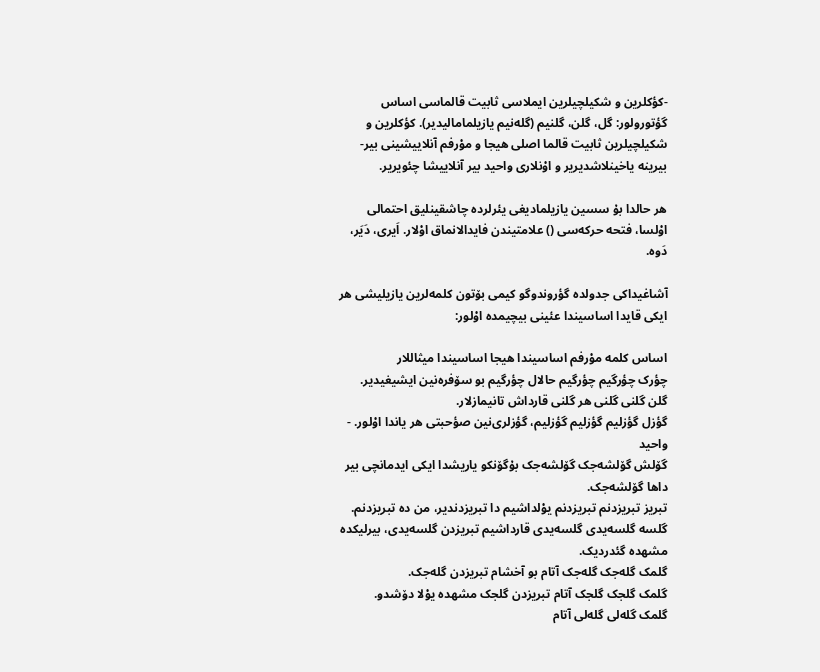-کؤکلرین و شکیلچیلرین ایملاسی ثابیت قالماسی اساس گؤتورولور: گل، گلن، گلنیم (گله‌نیم یازیلمامالیدیر). کؤکلرین و شکیلچیلرین ثابیت قالما اصلی هیجا و موْرفم آنلاییشینی بیر-بیرینه یاخینلاشدیریر و اوْنلاری واحید بیر آنلاییشا چئویریر.

هر حالدا بۇ سسین یازیلمادیغی یئرلرده چاشقینلیق احتمالی اوْلسا، فتحه حرکه‌سی () علامتیندن فایدالانماق اوْلار. اَیری، دَیَر، دَوه.

آشاغیداکی جدولده گؤروندوگو کیمی بۆتون کلمه‌لرین یازیلیشی هر ایکی قایدا اساسیندا عئینی بیچیمده اوْلور:

اساس کلمه موْرفم اساسیندا هیجا اساسیندا میثاللار
چؤرک چؤرگیم چؤرگیم حالال چؤرگیم بو سۆفره‌نین ایشیغیدیر.
گلن گلنی گلنی هر گلنی قارداش تانیمازلار.
گؤزل گؤزلیم گؤزلیم گؤزلیم، گؤزلری‌نین صؤحبتی هر یاندا اوْلور. - واحید
گۆلش گۆلشه‌جک گۆلشه‌جک بۇگۆنکو یاریشدا ایکی ایدمانچی بیر داها گۆلشه‌جک.
تبریز تبریزدنم تبریزدنم یوْلداشیم دا تبریزدندیر، من ده تبریزدنم.
گلسه گلسه‌یدی گلسه‌یدی قارداشیم تبریزدن گلسه‌یدی، بیرلیکده مشهده گئدردیک.
گلمک گله‌جک گله‌جک آتام بو آخشام تبریزدن گله‌جک.
گلمک گلجک گلجک آتام تبریزدن گلجک مشهده یوْلا دۆشدو.
گلمک گله‌لی گله‌لی آتام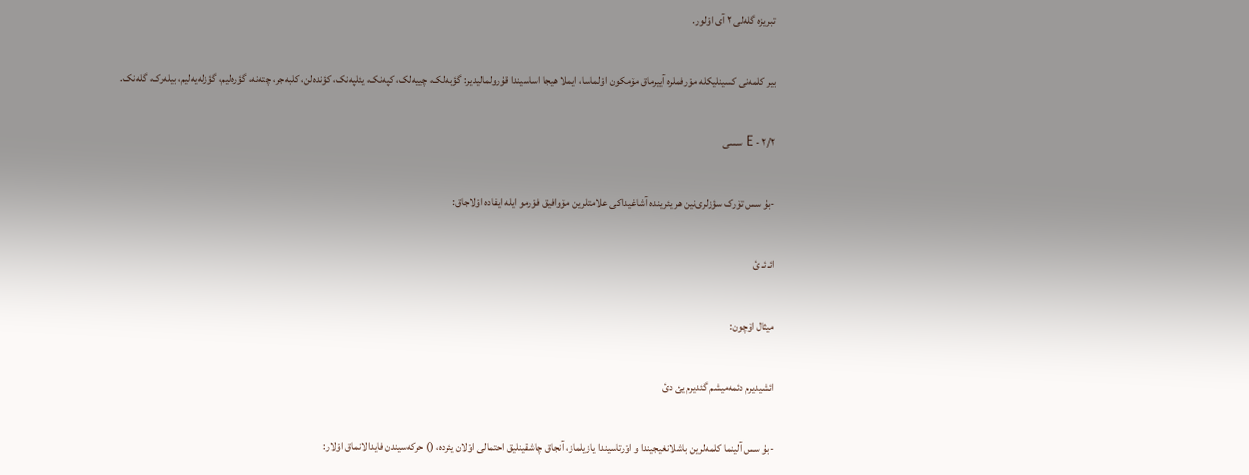تبریزه گله‌لی ۲ آی اوْلور.

بیر کلمه‌نی کسینلیکله موْرفملره آییرماق مۆمکون اوْلماسا، ایملا هیجا اساسیندا قۇرولمالیدیر: گؤبه‌لک، چییه‌لک، کپه‌نک، یئلپه‌نک، کؤنده‌لن، کلبه‌جر، چته‌نه، گؤره‌لیم، گؤزله‌یه‌لیم، بیله‌رک، گله‌نک.

۲/۲ - E سسی

-بۇ سس تۆرک سؤزلری‌نین هر یئرینده آشاغیداکی علامتلرین مۆوافیق فوْرمو ایله ایفاده اوْلاجاق:

ائـ ئـ ئ

میثال اۆچون:

ائشیدیرم دئمه‌میشم گئدیرم یئ دئ

-بۇ سس آلینما کلمه‌لرین باشلانغیجیندا و اوْرتاسیندا یازیلماز، آنجاق چاشقینلیق احتمالی اوْلان یئرده، () حرکه‌سیندن فایدالانماق اوْلار: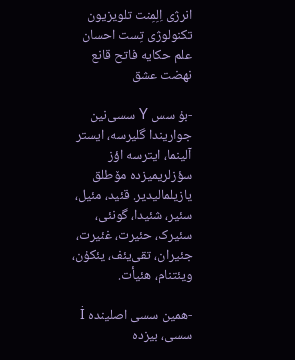انرژی اِلِمِنت تلویزیون تکنولوژی تِست احسان علم حکایه فاتح قانع نهضت عشق

-بۇ سس Y سسی‌نین جواریندا گلیرسه، ایستر آلینما، ایترسه اؤز سؤزلریمیزده مۆطلق یازیلمالیدیر. قئید، مئیل، سئیر، شئیدا، گونئی، سئیرک، حئیرت، غئیرت، جئیران، تقی‌یئف، یئکۇن، ویئتنام، هئیأت.

-همین سسی اصلینده İ سسی، بیزده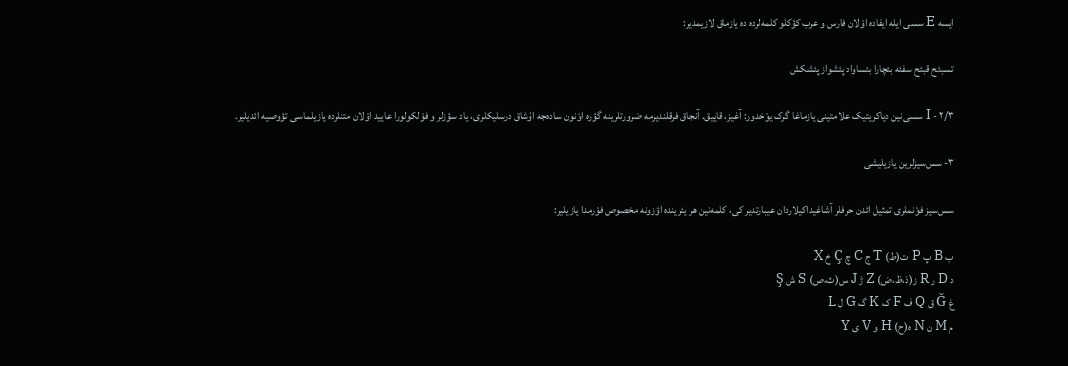ایسه E سسی ایله ایفاده اوْلان فارس و عرب کؤکلو کلمه‌لرده ده یازماق لازیمدیر:

تسبئح قبئح سفئه بئچارا بئساواد پئشواز پئشکش

۲/۳ - I سسی‌نین دیاکریتیک علامتینی یازماغا گرک یوْخدور: آغیز، قاییق. آنجاق فرقلندیرمه ضرورتلرینه گؤره اوْنون ساده‌جه اۇشاق درسلیکلری، یاد سؤزلر و فوْلکولورا عایید اوْلان متنلرده یازیلماسی تؤوصیه ائدیلیر.

۳- سس‌سیزلرین یازیلیشی

سس‌سیز فوْنملری تمثیل ائدن حرفلر آشاغیداکیلاردان عیبارتدیر کی، کلمه‌‌نین هر یئرینده اؤزونه مخصوص فوْرمدا یازیلیر:

ب B پ P ت(ط) T ج C چ Ç خ X
د D ر R ز(ذ،ظ،ض) Z ژ J س(ث،ص) S ش Ş
غ Ğ ق Q ف F ک K گ G ل L
م M ن N ه(ح) H و V ی Y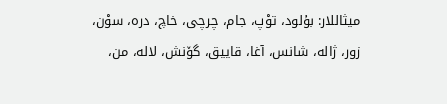میثاللار: بۇلود، توْپ، جام، چرچی، خاچ، دره، سوْن، زور، ژاله، شانس، آغا، قاییق، گۆنش، لاله، من،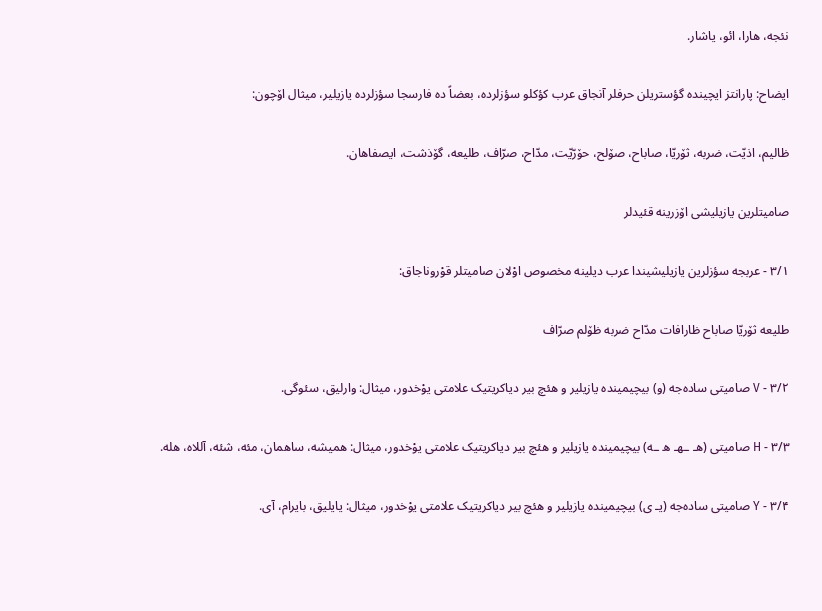نئجه، هارا، ائو، یاشار.

ایضاح: پارانتز ایچینده گؤستریلن حرفلر آنجاق عرب کؤکلو سؤزلرده، بعضاً ده فارسجا سؤزلرده یازیلیر، میثال اۆچون:

ظالیم، اذیّت، ضربه، ثۆریّا، صاباح، صۆلح، حۆرّیّت، مدّاح، صرّاف، طلیعه، گۆذشت، ایصفاهان.

صامیتلرین یازیلیشی اۆزرینه قئیدلر

۳/۱ - عربجه سؤزلرین یازیلیشیندا عرب دیلینه مخصوص اوْلان صامیتلر قوْروناجاق:

طلیعه ثۆریّا صاباح ظارافات مدّاح ضربه ظۆلم صرّاف

۳/۲ - V صامیتی ساده‌جه (و) بیچیمینده یازیلیر و هئچ بیر دیاکریتیک علامتی یوْخدور، میثال: وارلیق، سئوگی.

۳/۳ - H صامیتی (هـ ـهـ ه ـه) بیچیمینده یازیلیر و هئچ بیر دیاکریتیک علامتی یوْخدور، میثال: همیشه، ساهمان، مئه، شئه، آللاه، هله.

۳/۴ - Y صامیتی ساده‌جه (یـ ی) بیچیمینده یازیلیر و هئچ بیر دیاکریتیک علامتی یوْخدور، میثال: یایلیق، بایرام، آی.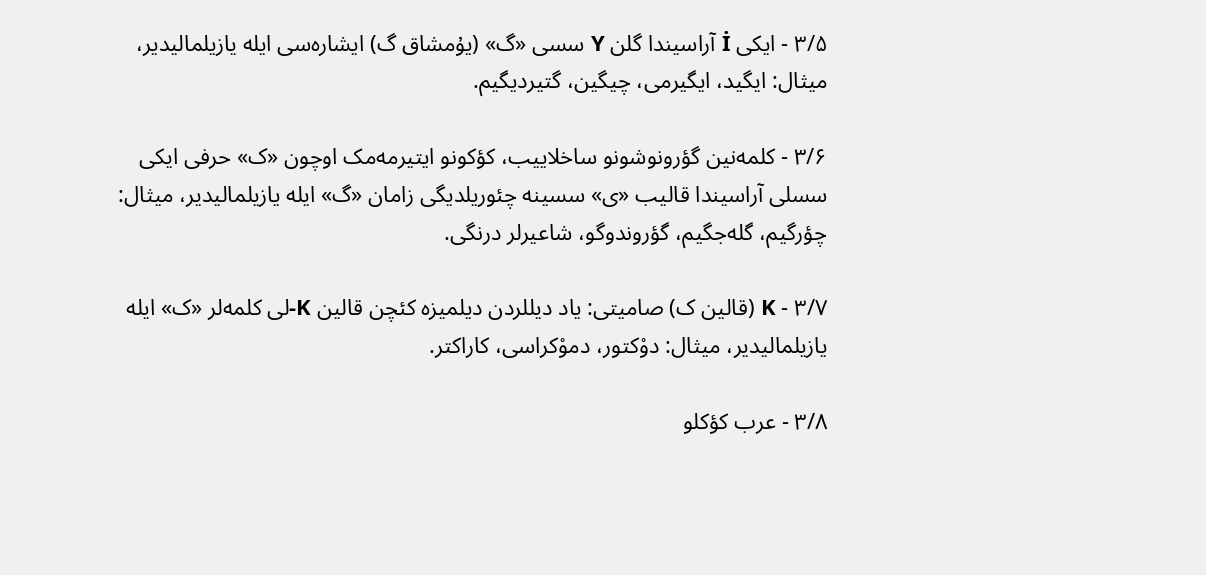۳/۵ - ایکی İ آراسیندا گلن Y سسی «گ» (یۇمشاق گ) ایشاره‌سی ایله یازیلمالیدیر، میثال: ایگید، ایگیرمی، چیگین، گتیردیگیم.

۳/۶ - کلمه‌نین گؤرونوشونو ساخلاییب، کؤکونو ایتیرمه‌مک اوچون «ک» حرفی ایکی سسلی آراسیندا قالیب «ی» سسینه چئوریلدیگی زامان «گ» ایله یازیلمالیدیر، میثال: چؤرگیم، گله‌جگیم، گؤروندوگو، شاعیرلر درنگی.

۳/۷ - K (قالین ک) صامیتی: یاد دیللردن دیلمیزه کئچن قالین K-لی کلمه‌لر «ک» ایله یازیلمالیدیر، میثال: دوْکتور، دموْکراسی، کاراکتر.

۳/۸ - عرب کؤکلو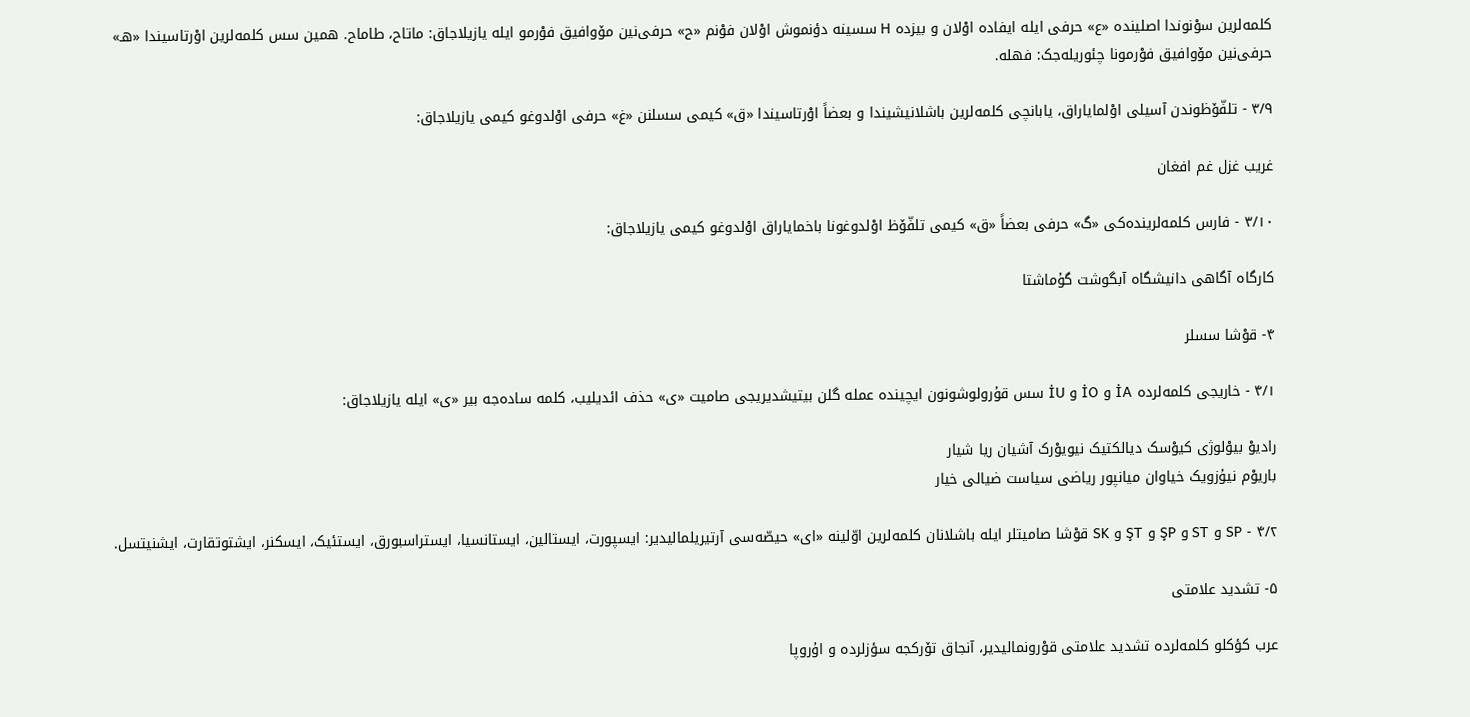کلمه‌لرین سوْنوندا اصلینده «ع» حرفی ایله ایفاده اوْلان و بیزده H سسینه دؤنموش اوْلان فوْنم «ح» حرفی‌نین مۆوافیق فوْرمو ایله یازیلاجاق: ماتاح، طاماح. همین سس کلمه‌لرین اوْرتاسیندا «هـ» حرفی‌نین مۆوافیق فوْرمونا چئوریله‌جک: فهله.

۳/۹ - تلفّۆظوندن آسیلی اوْلمایاراق، یابانچی کلمه‌لرین باشلانیشیندا و بعضاً اوْرتاسیندا «ق» کیمی سسلنن «غ» حرفی اوْلدوغو کیمی یازیلاجاق:

غریب غزل غم افغان

۳/۱۰ - فارس کلمه‌لرینده‌کی «گ» حرفی بعضاً «ق» کیمی تلفّۆظ اوْلدوغونا باخمایاراق اوْلدوغو کیمی یازیلاجاق:

کارگاه آگاهی دانیشگاه آبگوشت گۇماشتا

۴- قوْشا سسلر

۴/۱ - خاریجی کلمه‌لرده İA و İO و İU سس قۇرولوشونون ایچینده عمله گلن بیتیشدیریجی صامیت «ی» حذف ائدیلیب، کلمه ساده‌جه بیر «ی» ایله یازیلاجاق:

رادیوْ بیوْلوژی کیوْسک دیالکتیک نیویوْرک آشیان ریا شیار
باریوْم نیۇزویک خیاوان میانپور ریاضی سیاست ضیالی خیار

۴/۲ - SP و ST و ŞP و ŞT و SK قوْشا صامیتلر ایله باشلانان کلمه‌لرین اوّلینه «ای» حیصّه‌سی آرتیریلمالیدیر: ایسپورت، ایستالین، ایستانسیا، ایستراسبورق، ایستئیک، ایسکنر، ایشتوتقارت، ایشنیتسل.

۵- تشدید علامتی

عرب کؤکلو کلمه‌لرده تشدید علامتی قوْرونمالیدیر، آنجاق تۆرکجه سؤزلرده و اۇروپا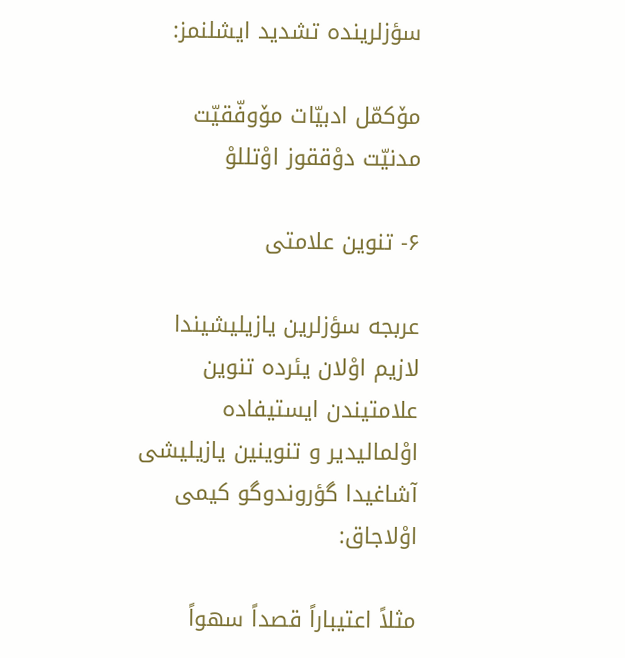سؤزلرینده تشدید ایشلنمز:

مۆکمّل ادبیّات مۆوفّقیّت مدنیّت دوْققوز اوْتللوْ

۶- تنوین علامتی

عربجه سؤزلرین یازیلیشیندا لازیم اوْلان یئرده تنوین علامتیندن ایستیفاده اوْلمالیدیر و تنوینین یازیلیشی آشاغیدا گؤروندوگو کیمی اوْلاجاق:

مثلاً اعتیباراً قصداً سهواً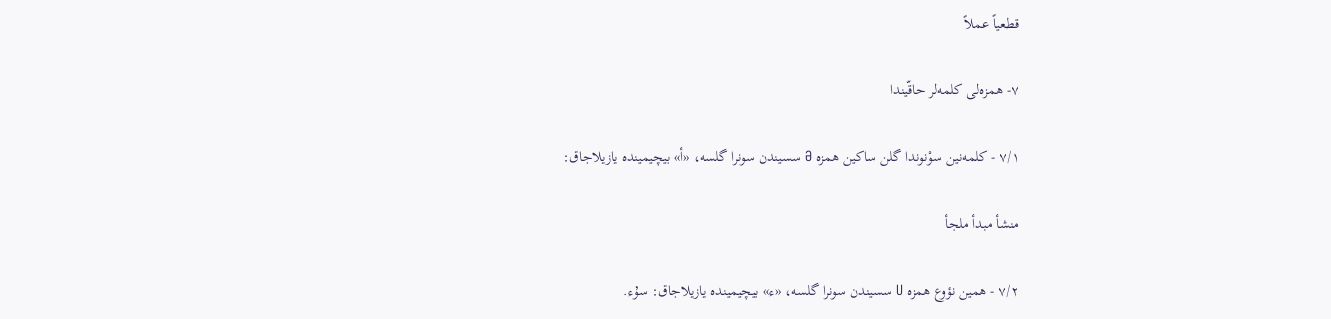قطعیاً عملاً

۷- همزه‌لی کلمه‌لر حاقّیندا

۷/۱ - کلمه‌نین سوْنوندا گلن ساکین همزه Ə سسیندن سونرا گلسه، «أ» بیچیمینده یازیلاجاق:

منشأ مبدأ ملجأ

۷/۲ - همین نؤوع همزه U سسیندن سونرا گلسه، «ء» بیچیمینده یازیلاجاق: سۇء.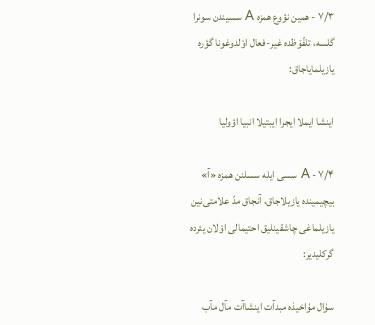۷/۳ - همین نؤوع همزه A سسیندن سونرا گلسه، تلفّۆظده غیر-فعال اوْلدوغونا گؤره یازیلمایاجاق:

اینشا ایملا ایجرا ایبتیلا انبیا اؤولیا

۷/۴ - A سسی ایله سسلنن همزه «آ» بیچیمینده یازیلاجاق، آنجاق مدّ علامتی‌نین یازیلماغی چاشقینلیق احتیمالی اوْلان یئرده گرکلیدیر:

سۇال مۇاخیذه مبدآت اینشاآت مآل مآب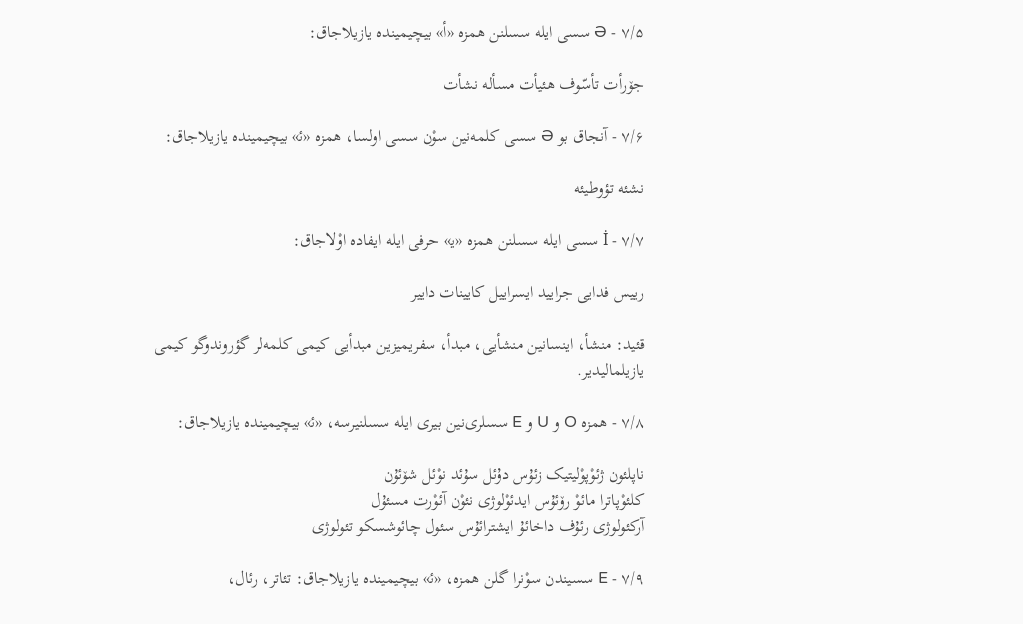۷/۵ - Ə سسی ایله سسلنن همزه «أ» بیچیمینده یازیلاجاق:

جۆرأت تأسّوف هئیأت مسأله نشأت

۷/۶ - آنجاق بو Ə سسی کلمه‌نین سوْن سسی اولسا، همزه «ئ‍» بیچیمینده یازیلاجاق:

نشئه تؤوطیئه

۷/۷ - İ سسی ایله سسلنن همزه «ی‍» حرفی ایله ایفاده اوْلاجاق:

رییس فدایی جرایید ایسراییل کایینات داییر

قئید: منشأ، اینسانین منشأیی، مبدأ، سفریمیزین مبدأیی کیمی کلمه‌لر گؤروندوگو کیمی یازیلمالیدیر.

۷/۸ - همزه O و U و E سسلری‌نین بیری ایله سسلنیرسه، «ئ‍» بیچیمینده یازیلاجاق:

ناپلئون ژئوْپوْلیتیک زئۇس دۇئل سۇئد نوْئل شۆئۇن
کلئوْپاترا مائوْ رۆئۇس ایدئوْلوژی نئوْن آئوْرت مسئۇل
آرکئولوژی رئۇف داخائۇ ایشترائۇس سئول چائوشسکو تئولوژی

۷/۹ - E سسیندن سوْنرا گلن همزه، «ئ‍» بیچیمینده یازیلاجاق: تئاتر، رئال،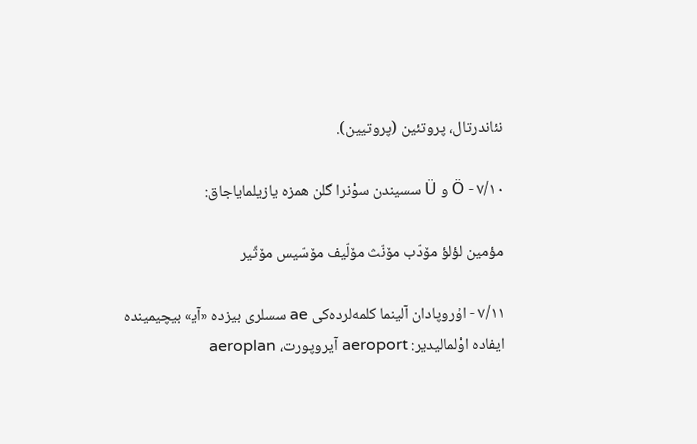نئاندرتال، پروتئین (پروتیین).

۷/۱۰ - Ö و Ü سسیندن سوْنرا گلن همزه یازیلمایاجاق:

مؤمین لؤلؤ مۆدّب مۆنّث مۆلّیف مۆسّیس مۆثّیر

۷/۱۱ - اۇروپادان آلینما کلمه‌لرده‌کی ae سسلری بیزده «آی‍» بیچیمینده ایفاده اوْلمالیدیر: aeroport آیروپورت، aeroplan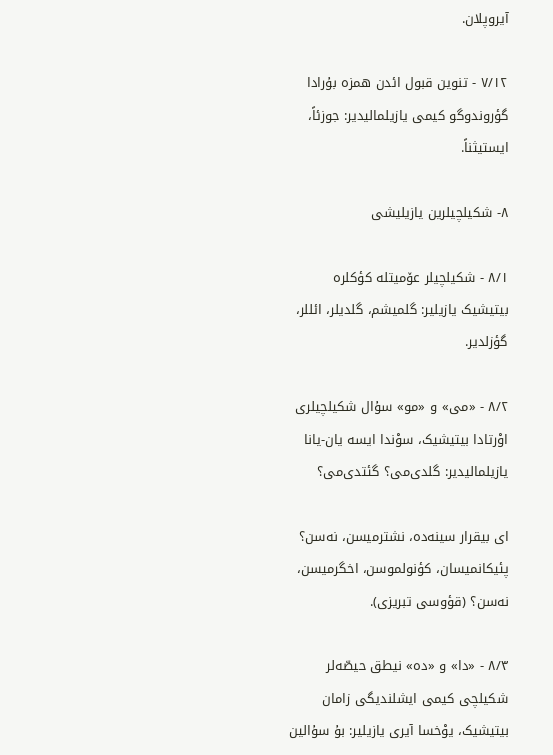آیروپلان.

۷/۱۲ - تنوین قبول ائدن همزه بۇرادا گؤروندوگو کیمی یازیلمالیدیر: جوزئاً، ایستیثناً.

۸- شکیلچیلرین یازیلیشی

۸/۱ - شکیلچیلر عۆمیتله کؤکلره بیتیشیک یازیلیر: گلمیشم، گلدیلر، ائللر، گؤزلدیر.

۸/۲ - «می» و «مو» سۇال شکیلچیلری اوْرتادا بیتیشیک، سوْندا ایسه یان-یانا یازیلمالیدیر: گلدی‌می؟ گئتدی‌می؟

ای بیقرار سینه‌ده، نشترمیسن، نه‌سن؟ پئیکانمیسان، کؤنولموسن، اخگرمیسن، نه‌سن؟ (قؤوسی تبریزی).

۸/۳ - «دا» و «ده» نیطق حیصّه‌لر شکیلچی کیمی ایشلندیگی زامان بیتیشیک، یوْخسا آیری یازیلیر: بۇ سۇالین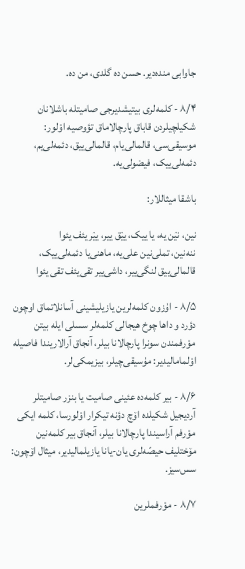جاوابی منده‌دیر. حسن ده گلدی، من ده.

۸/۴ - کلمه‌لری بیتیشدیرجی صامیتله باشلانان شکیلچیلردن قاباق پارچالاماق تؤوصیه اوْلور: موسیقی‌سی، قالمالی‌یام، قالمالی‌ییق، دئمه‌لی‌یم، دئمه‌لی‌ییک، فیضولی‌یه.

باشقا میثاللار:

نین، نیٛن یه، یا ییک، ییٛق ییر، ییٛر یئف یئوا
ننه‌نین، تملی‌نین علی‌یه، ماهنی‌یا دئمه‌لی‌ییک، قالمالی‌ییق لنگی‌ییر، داشی‌ییر تقی‌یئف تقی یئوا

۸/۵ - اۇزون کلمه‌لرین یازیلیشینی آسانلاتماق اوچون دؤرد و داها چوخ هیجالی کلمه‌لر سسلی ایله بیتن موْرفمندن سونرا پارچالانا بیلر، آنجاق آرالاریندا فاصیله اوْلمامالیدیر: مۇسیقی‌چیلر، بیزیمکی‌لر.

۸/۶ - بیر کلمه‌ده عئینی صامیت یا بنزر صامیتلر آردیجیل شکیلده اۆچ دؤنه تیکرار اوْلورسا، کلمه ایکی موْرفم آراسیندا پارچالانا بیلر، آنجاق بیر کلمه‌نین مۆختلیف حیصّه‌لری یان-یانا یازیلمالیدیر، میثال اۆچون: سس‌سیز.

۸/۷ - موْرفملرین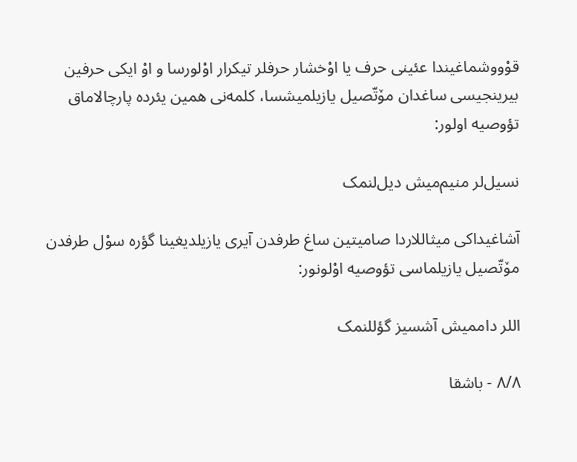قوْووشماغیندا عئینی حرف یا اوْخشار حرفلر تیکرار اوْلورسا و اوْ ایکی حرفین بیرینجیسی ساغدان مۆتّصیل یازیلمیشسا، کلمه‌نی همین یئرده پارچالاماق تؤوصیه اولور:

نسیل‌لر منیم‌میش دیل‌لنمک

آشاغیداکی میثاللاردا صامیتین ساغ طرفدن آیری یازیلدیغینا گؤره سوْل طرفدن مۆتّصیل یازیلماسی تؤوصیه اوْلونور:

اللر داممیش آشسیز گؤللنمک

۸/۸ - باشقا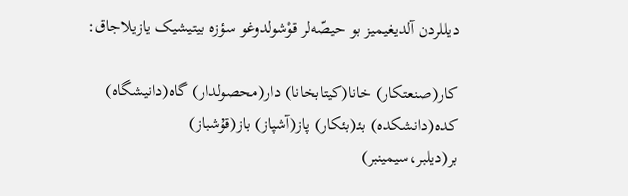دیللردن آلدیغیمیز بو حیصّه‌لر قوْشولدوغو سؤزه بیتیشیک یازیلاجاق:

کار(صنعتکار) خانا(کیتابخانا) دار(محصولدار) گاه(دانیشگاه)
کده(دانشکده) بئـ(بئکار) پاز(آشپاز) باز(قۇشباز)
بر(دیلبر،سیمینبر)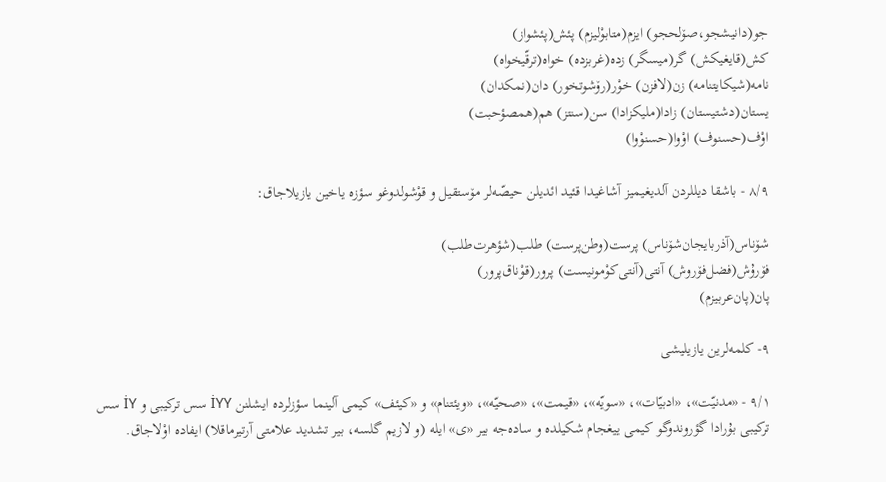جو(دانیشجو،صۆلحجو) ایزم(متابوْلیزم) پئش(پئشواز)
کش(قایغیکش) گر(میسگر) زده(غربزده) خواه(ترقّیخواه)
نامه(شیکایتنامه) زن(لافزن) خوْر(رۆشوتخور) دان(نمکدان)
یستان(دشتیستان) زادا(ملیکزادا) سن(سنتز) هم(همصؤحبت)
اوْف(حسنوف) اوْوا(حسنوْوا)

۸/۹ - باشقا دیللردن آلدیغیمیز آشاغیدا قئید ائدیلن حیصّه‌لر مۆستقیل و قوْشولدوغو سؤزه یاخین یازیلاجاق:

شۆناس(آذربایجان‌شۆناس) پرست(وطن‌پرست) طلب(شؤهرت‌طلب)
فۆرۇش(فضل‌فۆروش) آنتی(آنتی‌کوْمونیست) پرور(قوْناق‌پرور)
پان(پان‌عربیزم)

۹- کلمه‌لرین یازیلیشی

۹/۱ - «مدنیّت»، «ادبیّات»، «سویّه»، «قیمت»، «صحیّه»، «ویئتنام» و «کیئف» کیمی آلینما سؤزلرده ایشلنن İYY سس ترکیبی و İY سس ترکیبی بۇرادا گؤروندوگو کیمی ییغجام شکیلده و ساده‌جه بیر «ی» ایله (و لازیم گلسه، بیر تشدید علامتی آرتیرماقلا) ایفاده اوْلاجاق.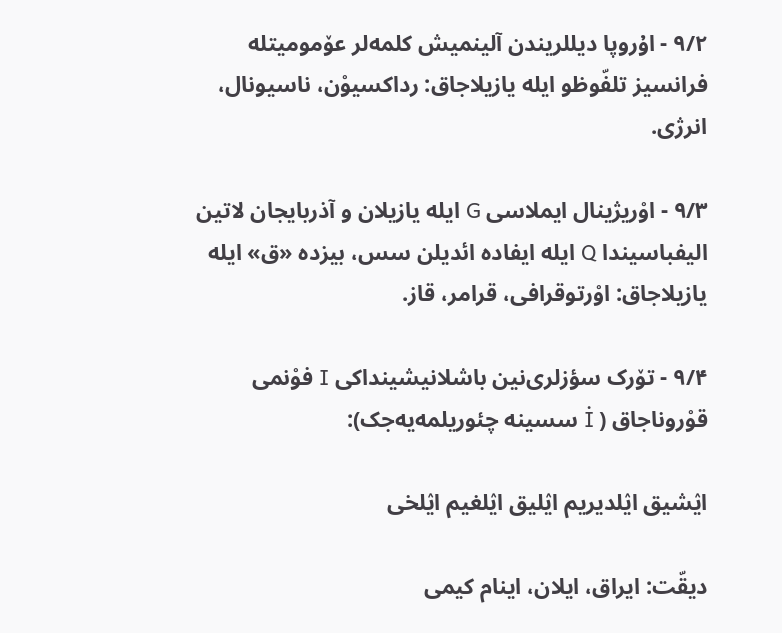۹/۲ - اۇروپا دیللریندن آلینمیش کلمه‌لر عۆمومیتله فرانسیز تلفّوظو ایله یازیلاجاق: رداکسیوْن، ناسیونال، انرژی.

۹/۳ - اوْریژینال ایملاسی G ایله یازیلان و آذربایجان لاتین الیفباسیندا Q ایله ایفاده ائدیلن سس، بیزده «ق» ایله یازیلاجاق: اوْرتوقرافی، قرامر، قاز.

۹/۴ - تۆرک سؤزلری‌نین باشلانیشینداکی I فوْنمی قوْروناجاق ( İ سسینه چئوریلمه‌یه‌جک):

ایٛشیق ایٛلدیریم ایٛلیق ایٛلغیم ایٛلخی

دیقّت: ایراق، ایلان، اینام کیمی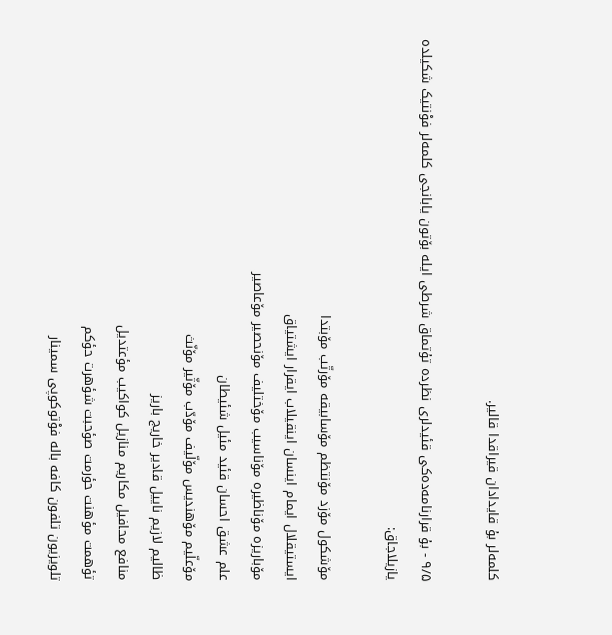کلمه‌لر بۇ قایدادان قیراقدا قالیر.

۹/۵ - بۇ قرارنامه‌ده‌کی قئیدلری نظرده تۇتماق شرطی‌ ایله بۆتون یابانجی کلمه‌لر فوْنتیک شکیلده یازیلاجاق:

مۆشکول مۆزد مۆنتظم مۆسابیقه مۆرتّب مۆبتدا
ایستیقلال ایمام اینسان اینقیلاب ایقرار ایشتیاق
مۆباریزه مۆناظیره مۆناسیب مۆختلیف مۆنحصیر مۆعاصیر
علم عشق احسان قئید مئیل شئیطان
مۆعلّیم مۆهندیس مۆلّیف مۆدّب مۆثّیر مۆنّث
ظالیم لازیم ناییل قادیر خاریج باریز
منافع محافیل مکاریم منازیل کواکیب مؤعتدیل
تؤهمت مؤهنت حؤرمت صؤحبت شؤهرت حؤکم
تلویزیون تلفون کافه باله فوْتوکوپی سمینار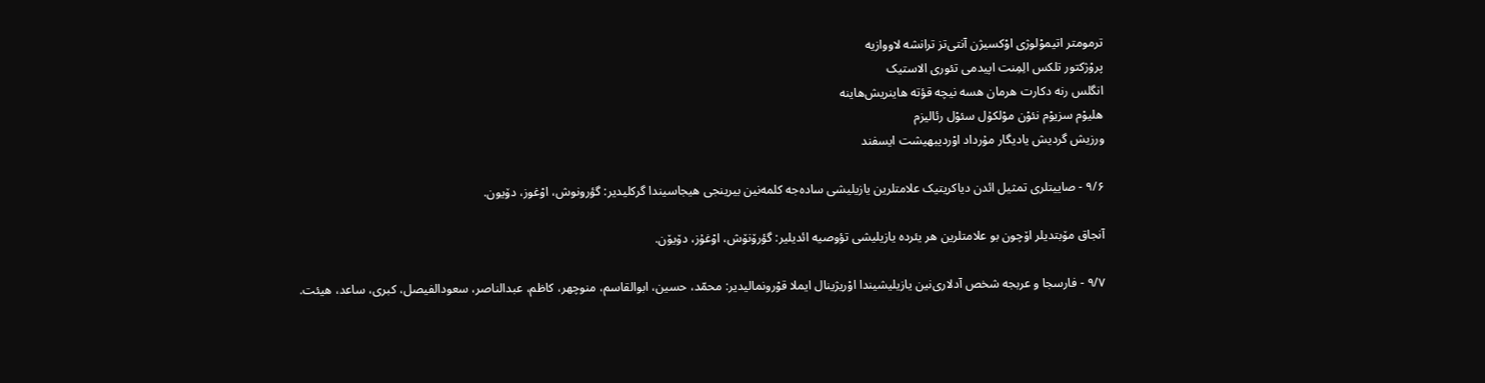ترمومتر اتیموْلوژی اوْکسیژن آنتی‌تز ترانشه لاووازیه
پروْژکتور تلکس الِمِنت اپیدمی تئوری الاستیک
انگلس رنه دکارت هرمان هسه نیچه قؤته هاینریش‌هاینه
هلیوْم سزیوْم نئوْن موْلکۇل سئوْل رئالیزم
ورزیش گردیش یادیگار مۇرداد اوْردیبهیشت ایسفند

۹/۶ - صاییتلری تمثیل ائدن دیاکریتیک علامتلرین یازیلیشی ساده‌جه کلمه‌نین بیرینجی هیجاسیندا گرکلیدیر: گؤرونوش، اوْغوز، دۆیون.

آنجاق مۆبتدیلر اۆچون بو علامتلرین هر یئرده یازیلیشی تؤوصیه ائدیلیر: گؤرۆنۆش، اوْغۇز، دۆیۆن.

۹/۷ - فارسجا و عربجه شخص آدلاری‌نین یازیلیشیندا اوْریژینال ایملا قوْرونمالیدیر: محمّد، حسین، ابوالقاسم، منوچهر، کاظم، عبدالناصر، سعودالفیصل، کبری، ساعد، هیئت.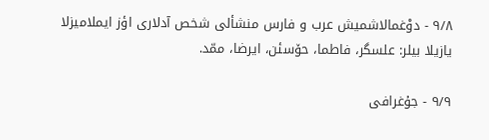۹/۸ - دوْغمالاشمیش عرب و فارس منشألی شخص آدلاری اؤز ایملامیزلا یازیلا بیلر: علسگر، فاطما، حۆسئن، ایرضا، ممّد.

۹/۹ - جۇغرافی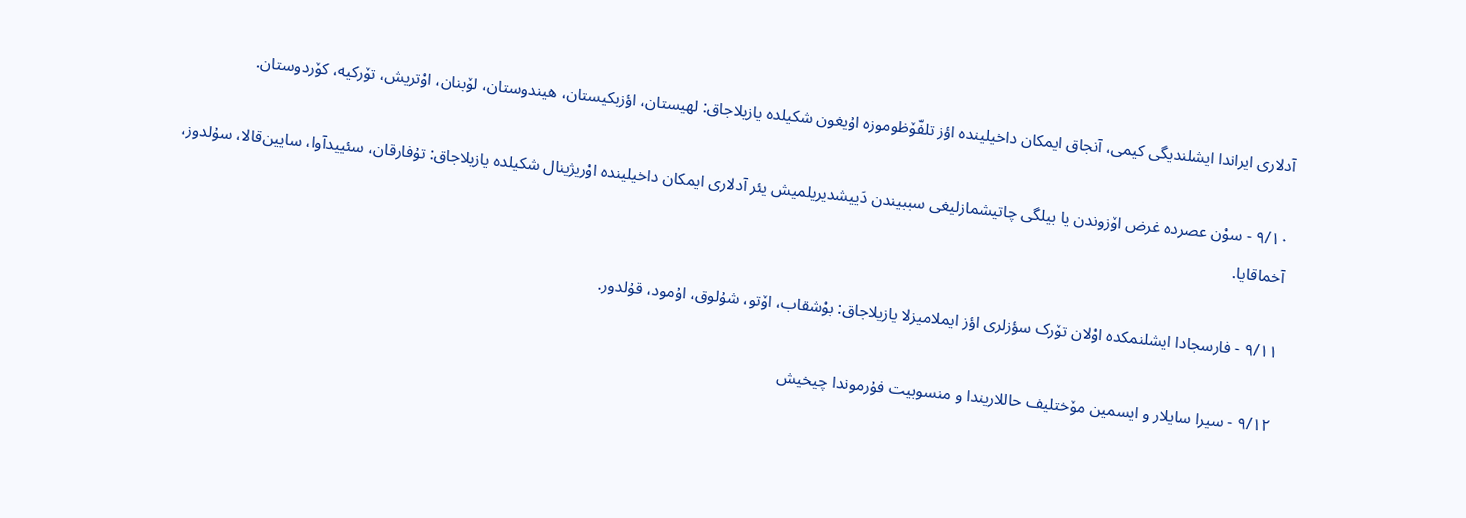آدلاری ایراندا ایشلندیگی کیمی، آنجاق ایمکان داخیلینده اؤز تلفّۆظوموزه اۇیغون شکیلده یازیلاجاق: لهیستان، اؤزبکیستان، هیندوستان، لۆبنان، اوْتریش، تۆرکیه، کۆردوستان.

۹/۱۰ - سوْن عصرده غرض اۆزوندن یا بیلگی چاتیشمازلیغی سببیندن دَییشدیریلمیش یئر آدلاری ایمکان داخیلینده اوْریژینال شکیلده یازیلاجاق: تۇفارقان، سئییدآوا، سایین‌قالا، سۇلدوز، آخماقایا.

۹/۱۱ - فارسجادا ایشلنمکده اوْلان تۆرک سؤزلری اؤز ایملامیزلا یازیلاجاق: بوْشقاب، اۆتو، شۇلوق، اۇمود، قۇلدور.

۹/۱۲ - سیرا سایلار و ایسمین مۆختلیف حاللاریندا و منسوبیت فۇرموندا چیخیش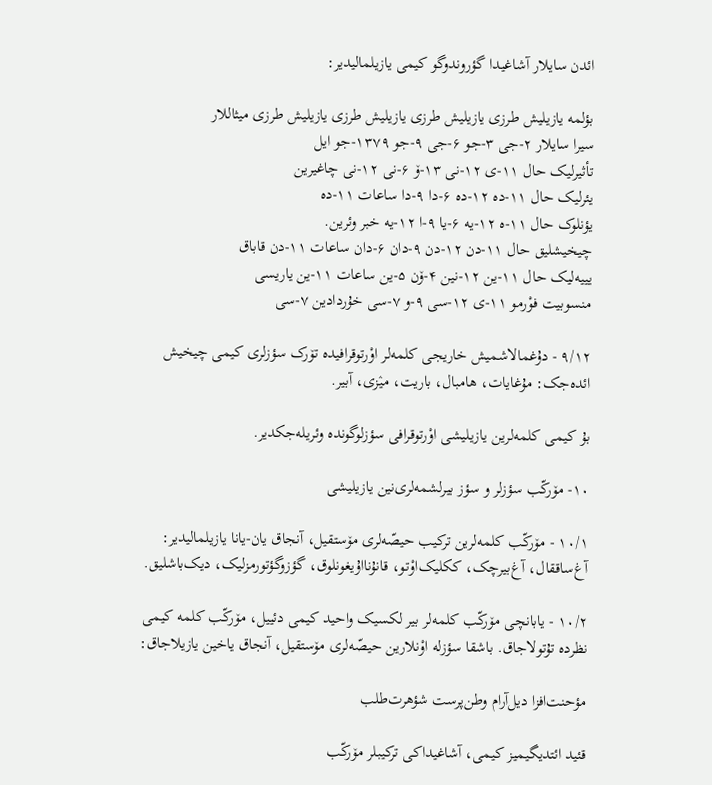ائدن سایلار آشاغیدا گؤروندوگو کیمی یازیلمالیدیر:

بؤلمه یازیلیش طرزی یازیلیش طرزی یازیلیش طرزی یازیلیش طرزی میثاللار
سیرا سایلار ۲-جی ۳-جو ۶-جی ۹-جو ۱۳۷۹-جو ایل
تأثیرلیک حال ۱۱-ی ۱۲-نی ۱۳-ۆ ۶-نی ۱۲-نی چاغیرین
یئرلیک حال ۱۱-ده ۱۲-ده ۶-دا ۹-دا ساعات ۱۱-ده
یؤنلوک حال ۱۱-ه ۱۲-یه ۶-یا ۹-ا ۱۲-یه خبر وئرین.
چیخیشلیق حال ۱۱-دن ۱۲-دن ۹-دان ۶-دان ساعات ۱۱-دن قاباق
یییه‌لیک حال ۱۱-ین ۱۲-نین ۴-ۆن ۵-ین ساعات ۱۱-ین یاریسی
منسوبیت فوْرمو ۱۱-ی ۱۲-سی ۹-و ۷-سی خۇردادین ۷-سی

۹/۱۲ - دۇغمالاشمیش خاریجی کلمه‌لر اوْرتوقرافیده تۆرک سؤزلری کیمی چیخیش ائده‌جک: مۇغایات، هامبال، باریت، میٛزی، آبیر.

بۇ کیمی کلمه‌لرین یازیلیشی اوْرتوقرافی سؤزلوگونده وئریله‌جکدیر.

۱۰- مۆرکّب سؤزلر و سؤز بیرلشمه‌لری‌نین یازیلیشی

۱۰/۱ - مۆرکّب کلمه‌لرین ترکیب حیصّه‌لری مۆستقیل، آنجاق یان-یانا یازیلمالیدیر: آغ‌ساققال، آغ‌بیرچک، ککلیک‌اوْتو، قانۇنااۇیغونلوق، گؤزوگؤتورمزلیک، دیک‌باشلیق.

۱۰/۲ - یابانچی مۆرکّب کلمه‌لر بیر لکسیک واحید کیمی دئییل، مۆرکّب کلمه کیمی نظرده تۇتولاجاق. باشقا سؤزله اوْنلارین حیصّه‌لری مۆستقیل، آنجاق یاخین یازیلاجاق:

مؤحنت‌افزا دیل‌آرام وطن‌پرست شؤهرت‌طلب

قئید ائتدیگیمیز کیمی، آشاغیداکی ترکیبلر مۆرکّب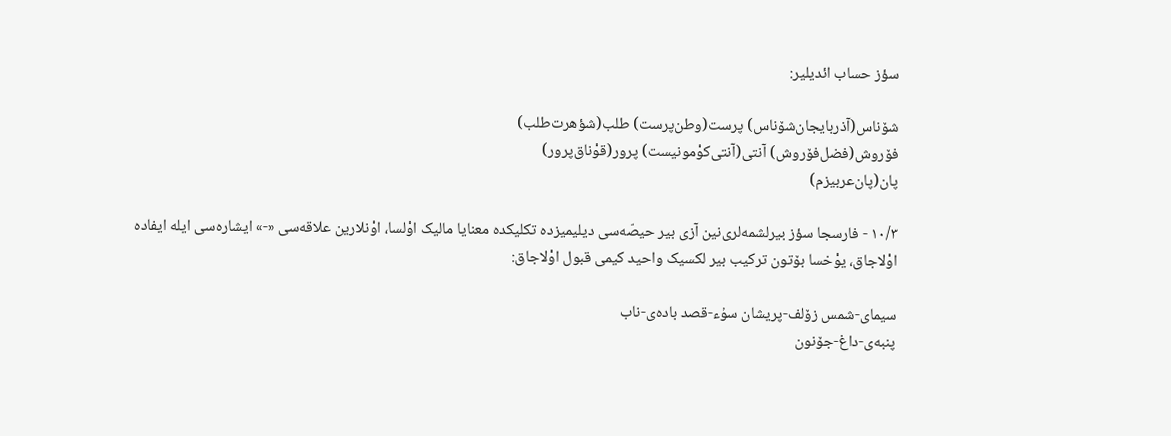سؤز حساب ائدیلیر:

شۆناس(آذربایجان‌شۆناس) پرست(وطن‌پرست) طلب(شؤهرت‌طلب)
فۆروش(فضل‌فۆروش) آنتی(آنتی‌کوْمونیست) پرور(قوْناق‌پرور)
پان(پان‌عربیزم)

۱۰/۳ - فارسجا سؤز بیرلشمه‌لری‌نین آزی بیر حیصّه‌سی دیلیمیزده تکلیکده معنایا مالیک اوْلسا، اوْنلارین علاقه‌سی «-» ایشاره‌سی ایله ایفاده اوْلاجاق، یوْخسا بۆتون ترکیب بیر لکسیک واحید کیمی قبول اوْلاجاق:

سیمای-شمس زۆلف-پریشان سۇء-قصد باده‌ی-ناب
پنبه‌ی-داغ-جۆنون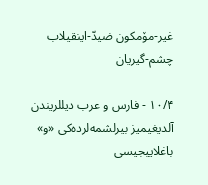غیر-مۆمکون ضیدّ-اینقیلاب چشم-گیریان

۱۰/۴ - فارس و عرب دیللریندن آلدیغیمیز بیرلشمه‌لرده‌کی «و» باغلاییجیسی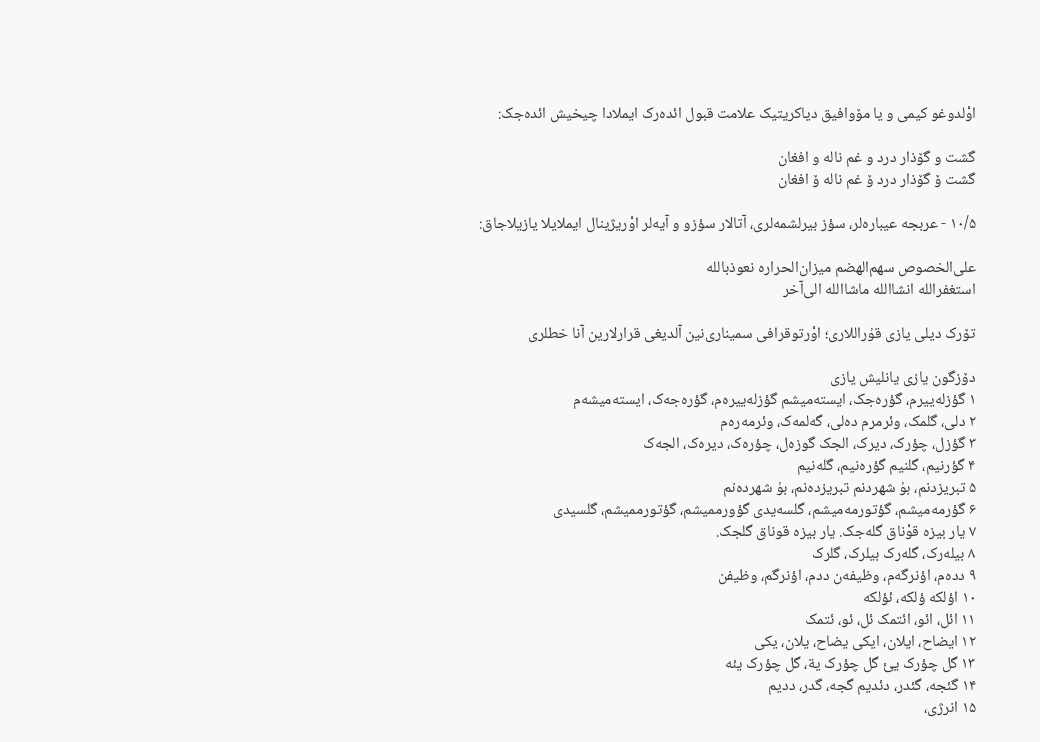اوْلدوغو کیمی و یا مۆوافیق دیاکریتیک علامت قبول ائده‌رک ایملادا چیخیش ائده‌جک:

گشت و گۆذار درد و غم ناله و افغان
گشت ۆ گۆذار درد ۆ غم ناله ۆ افغان

۱۰/۵ - عربجه عیباره‌لر، سؤز بیرلشمه‌لری، آتالار سؤزو و آیه‌لر اوْریژینال ایملایلا یازیلاجاق:

علی‌الخصوص سهم‌الهضم میزان‌الحراره نعوذبالله
استغفرالله انشاالله ماشاالله الی‌آخر

تۆرک دیلی یازی قۇراللاری؛ اوْرتوقرافی سمیناری‌نین آلدیغی قرارلارین آنا خطلری

دۆزگون یازی یانلیش یازی
۱ گؤزله‌ییرم، گؤره‌جک، ایسته‌میشم گؤزله‌ییره‌م، گؤره‌جه‌ک، ایسته‌میشه‌م
۲ دلی، گلمک، وئرمرم ده‌لی، گه‌لمه‌ک، وئرمه‌ره‌م
۳ گؤزل، چؤرک، دیرک، الجک گوزه‌ل، چؤره‌ک، دیره‌ک، الجه‌ک
۴ گؤرنیم، گلنیم گؤره‌نیم، گله‌نیم
۵ تبریزدنم، بۇ شهردنم تبریزده‌نم، بۇ شهرده‌نم
۶ گؤرمه‌میشم، گؤتورمه‌میشم، گلسه‌یدی گؤورممیشم، گؤتورممیشم، گلسیدی
۷ یار بیزه قوْناق گله‌جک. یار بیزه قوناق گلجک.
۸ بیله‌رک، گله‌رک بیلرک، گلرک
۹ دده‌م، اؤنرگه‌م، وظیفه‌ن ددم، اؤنرگم، وظیفن
۱۰ اؤلکه ؤلکه، ئؤلکه
۱۱ ائل، ائو، ائتمک ئل، ئو، ئتمک
۱۲ ایضاح، ایلان، ایکی یضاح، یلان، یکی
۱۳ گل چؤرک یئ گل چؤرک یة، گل چؤرک یئه
۱۴ گئجه، گئدر، دئدیم گجه، گدر، ددیم
۱۵ انرژی،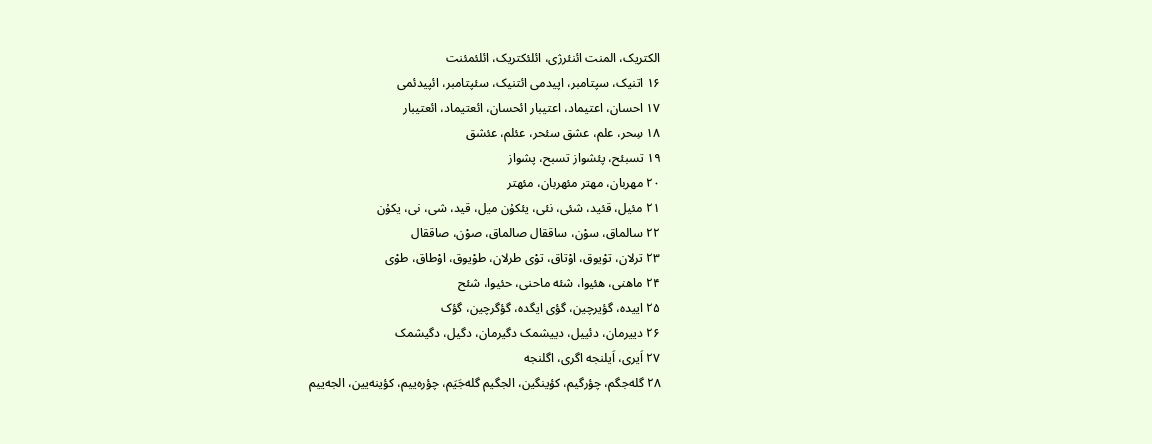الکتریک، المنت ائنئرژی، ائلئکتریک، ائلئمئنت
۱۶ اتنیک، سپتامبر، اپیدمی ائتنیک، سئپتامبر، ائپیدئمی
۱۷ احسان، اعتیماد، اعتیبار ائحسان، ائعتیماد، ائعتیبار
۱۸ سِحر، علم، عشق سئحر، عئلم، عئشق
۱۹ تسبئح، پئشواز تسبح، پشواز
۲۰ مهربان، مهتر مئهربان، مئهتر
۲۱ مئیل، قئید، شئی، نئی، یئکۇن میل، قید، شی، نی، یکۇن
۲۲ سالماق، سوْن، ساققال صالماق، صوْن، صاققال
۲۳ ترلان، توْیوق، اوْتاق، توْی طرلان، طوْیوق، اوْطاق، طوْی
۲۴ ماهنی، هئیوا، شئه ماحنی، حئیوا، شئح
۲۵ اییده، گؤیرچین، گؤی ایگده، گؤگرچین، گؤک
۲۶ دییرمان، دئییل، دییشمک دگیرمان، دگیل، دگیشمک
۲۷ اَیری، اَیلنجه اگری، اگلنجه
۲۸ گله‌جگم، چؤرگیم، کؤینگین، الجگیم گله‌جَیَم، چؤره‌ییم، کؤینه‌یین، الجه‌ییم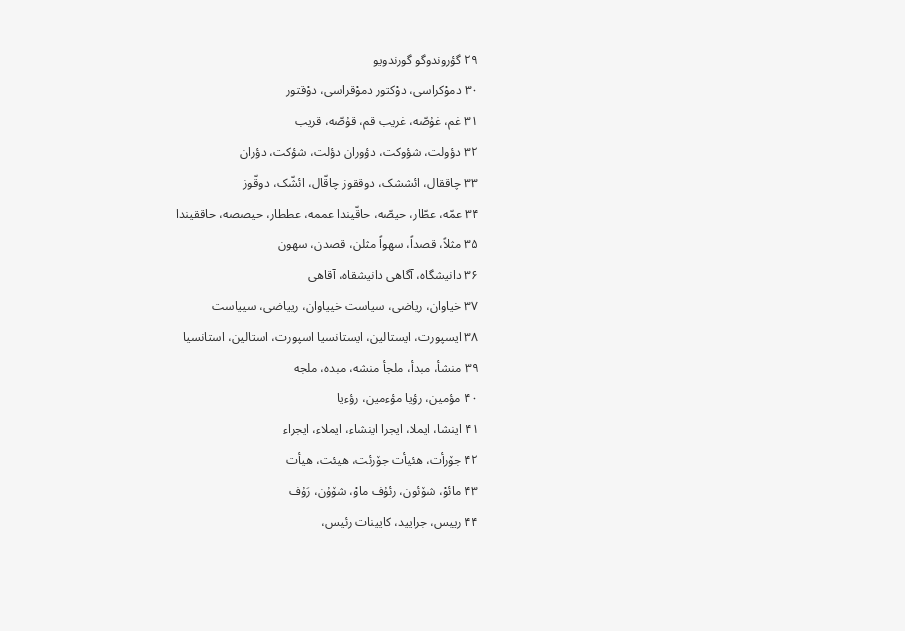۲۹ گؤروندوگو گورندویو
۳۰ دموْکراسی، دوْکتور دموْقراسی، دوْقتور
۳۱ غم، غۇصّه، غریب قم، قۇصّه، قریب
۳۲ دؤولت، شؤوکت، دؤوران دؤلت، شؤکت، دؤران
۳۳ چاققال، ائششک، دوققوز چاقّال، ائشّک، دوقّوز
۳۴ عمّه، عطّار، حیصّه، حاقّیندا عممه، عططار، حیصصه، حاققیندا
۳۵ مثلاً، قصداً، سهواً مثلن، قصدن، سهون
۳۶ دانیشگاه، آگاهی دانیشقاه، آقاهی
۳۷ خیاوان، ریاضی، سیاست خییاوان، رییاضی، سییاست
۳۸ ایسپورت، ایستالین، ایستانسیا اسپورت، استالین، استانسیا
۳۹ منشأ، مبدأ، ملجأ منشه، مبده، ملجه
۴۰ مؤمین، رؤیا مؤءمین، رؤءیا
۴۱ اینشا، ایملا، ایجرا اینشاء، ایملاء، ایجراء
۴۲ جۆرأت، هئیأت جۆرئت، هیئت، هیأت
۴۳ مائوْ، شۆئون، رئۇف ماوْ، شۆۇن، رَۇف
۴۴ رییس، جرایید، کایینات رئیس،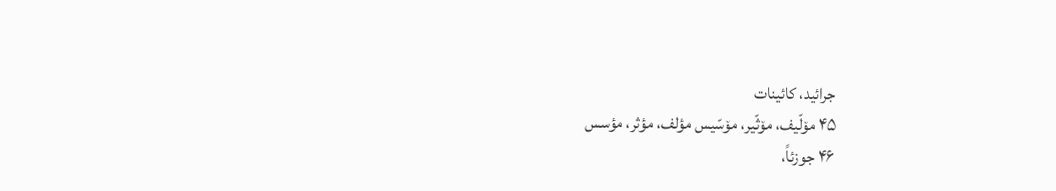جرائید، کائینات
۴۵ مۆلّیف، مۆثّیر، مۆسّیس مؤلف، مؤثر، مؤسس
۴۶ جوزئاً،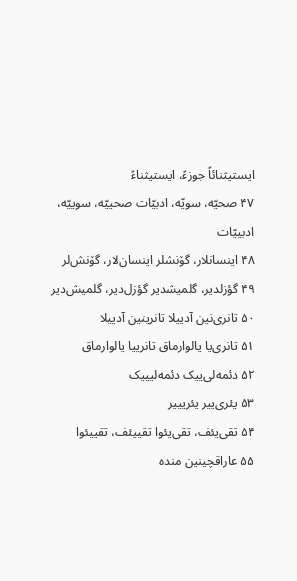ایستیثنائاً جوزءً، ایستیثناءً
۴۷ صحیّه، سویّه، ادبیّات صحییّه، سوییّه، ادبییّات
۴۸ اینسانلار، گۆنشلر اینسان‌لار، گۆنش‌لر
۴۹ گؤزلدیر، گلمیشدیر گؤزل‌دیر، گلمیش‌دیر
۵۰ تانری‌نین آدییلا تانرینین آدییلا
۵۱ تانری‌یا یالوارماق تانرییا یالوارماق
۵۲ دئمه‌لی‌ییک دئمه‌لیییک
۵۳ یئری‌ییر یئریییر
۵۴ تقی‌یئف، تقی‌یئوا تقییئف، تقییئوا
۵۵ عاراقچینین منده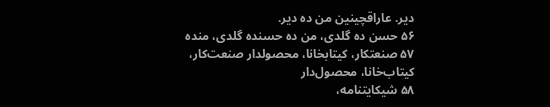دیر. عاراقچینین من ده دیر.
۵۶ حسن ده گلدی، من ده حسنده گلدی، منده
۵۷ صنعتکار، کیتابخانا، محصولدار صنعت‌کار، کیتاب‌خانا، محصول‌دار
۵۸ شیکایتنامه،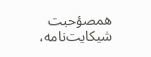همصؤحبت شیکایت‌نامه،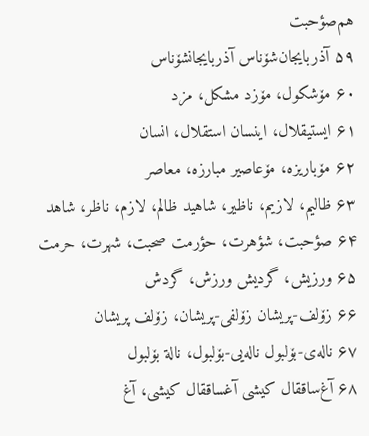هم‌صؤحبت
۵۹ آذربایجان‌شۆناس آذربایجانشۆناس
۶۰ مۆشکول، مۆزد مشکل، مزد
۶۱ ایستیقلال، اینسان استقلال، انسان
۶۲ مۆباریزه، مۆعاصیر مبارزه، معاصر
۶۳ ظالیم، لازیم، ناظیر، شاهید ظالم، لازم، ناظر، شاهد
۶۴ صؤحبت، شؤهرت، حؤرمت صحبت، شهرت، حرمت
۶۵ ورزیش، گردیش ورزش، گردش
۶۶ زۆلف-پریشان زۆلفی-پریشان، زۆلف پریشان
۶۷ ناله‌ی-بۆلبول ناله‌یی-بۆلبول، نالة بۆلبول
۶۸ آغ‌ساققال کیشی آغساققال کیشی، آغ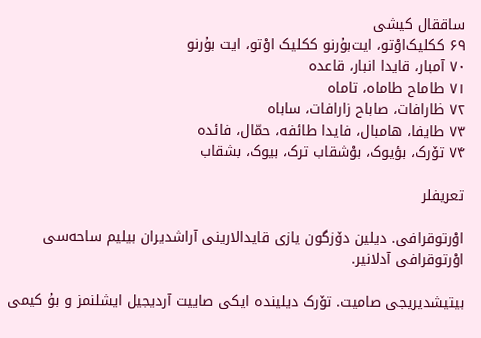ساققال کیشی
۶۹ ککلیک‌اوْتو، ایت‌بۇرنو ککلیک اوْتو، ایت بۇرنو
۷۰ آمبار، قایدا انبار، قاعده
۷۱ طاماح طاماه، تاماه
۷۲ ظارافات، صاباح زارافات، ساباه
۷۳ طایفا، هامبال، فایدا طائفه، حمّال، فائده
۷۴ تۆرک، بؤیوک، بوْشقاب ترک، بیوک، بشقاب

تعریفلر

اوْرتوقرافی. دیلین دۆزگون یازی قایدالارینی آراشدیران بیلیم ساحه‌سی اوْرتوقرافی آدلانیر.

بیتیشدیریجی صامیت. تۆرک دیلینده ایکی صاییت آردیجیل ایشلنمز و بۇ کیمی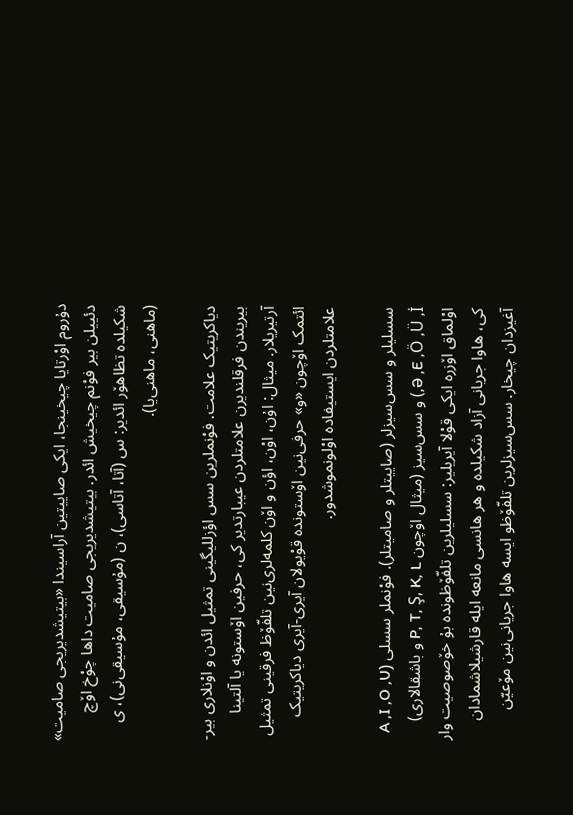دۇروم اوْرتایا چیخینجا، ایکی صاییتین آراسیندا «بیتیشدیریجی صامیت» دئییلن بیر فوْنم چیخیش ائدر. بیتیشدیریجی صامیت داها چوْخ اۆچ شکیلده تظاهۆر ائدیر: س (آتا، آتاسی)، ن (مۇسیقی، مۇسیقی‌نی)، ی (ماهنی، ماهنی‌یا).

دیاکریتیک علامت. فوْنملرین سس اؤزللیگینی تمثیل ائدن و اوْنلاری بیر-بیریندن فرقلندیرن علامتلردن عیبارتدیر کی، حرفین اۆستونه یا آلتینا آرتیریلار. میثال: اۇن، اوْن، اؤن و اۆن کلمه‌لری‌نین تلفّۆظ فرقینی تمثیل ائتمک اۆچون «و» حرفی‌نین اۆستونده قوْیولان آیری-آیری دیاکریتیک علامتلردن ایستیفاده اوْلونموشدور.

سسلیلر و سس‌سیزلر (صاییتلر و صامیتلر). فوْنملر سسلی (A ,I ,O ,U ,Ə ,E ,Ö ,Ü ,İ) و سس‌سیز (میثال اۆچون P, T, Ş, K, L و باشقالاری) اوْلماق اۆزره ایکی قوْلا آیریلیر: سسلیلرین تلفّۆظونده بۇ خۆصوصیت وار کی، هاوا جریانی آزاد شکیلده و هر هانسی مانعه ایله قارشیلاشمادان آغیزدان چیخار. سس‌سیزلرین تلفّۆظو ایسه هاوا جریانی‌نین مۆعیّن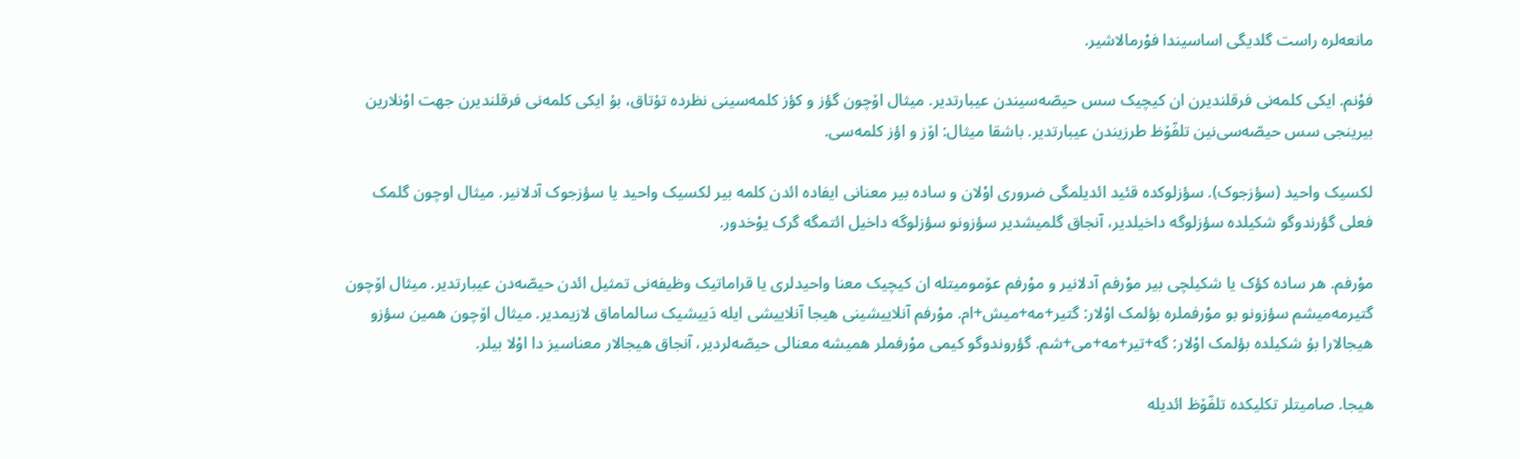مانعه‌لره راست گلدیگی اساسیندا فوْرمالاشیر.

فوْنم. ایکی کلمه‌نی فرقلندیرن ان کیچیک سس حیصّه‌سیندن عیبارتدیر. میثال اۆچون گؤز و کؤز کلمه‌سینی نظرده تۇتاق، بۇ ایکی کلمه‌نی فرقلندیرن جهت اوْنلارین بیرینجی سس حیصّه‌سی‌نین تلفّۆظ طرزیندن عیبارتدیر. باشقا میثال: اۆز و اؤز کلمه‌سی.

لکسیک واحید (سؤزجوک). سؤزلوکده قئید ائدیلمگی ضروری اوْلان و ساده بیر معنانی ایفاده ائدن کلمه بیر لکسیک واحید یا سؤزجوک آدلانیر. میثال اوچون گلمک فعلی گؤرندوگو شکیلده سؤزلوگه داخیلدیر، آنجاق گلمیشدیر سؤزونو سؤزلوگه داخیل ائتمگه گرک یوْخدور.

موْرفم. هر ساده کؤک یا شکیلچی بیر موْرفم آدلانیر و موْرفم عۆمومیتله ان کیچیک معنا واحیدلری یا قراماتیک وظیفه‌نی تمثیل ائدن حیصّه‌دن عیبارتدیر. میثال اۆچون گتیرمه‌میشم سؤزونو بو موْرفملره بؤلمک اوْلار: گتیر+مه+میش+ام. موْرفم آنلاییشینی هیجا آنلاییشی ایله دَییشیک سالماماق لازیمدیر. میثال اۆچون همین سؤزو هیجالارا بۇ شکیلده بؤلمک اوْلار: گه+تیر+مه+می+شم. گؤروندوگو کیمی موْرفملر همیشه معنالی حیصّه‌لردیر، آنجاق هیجالار معناسیز دا اوْلا بیلر.

هیجا. صامیتلر تکلیکده تلفّۆظ ائدیله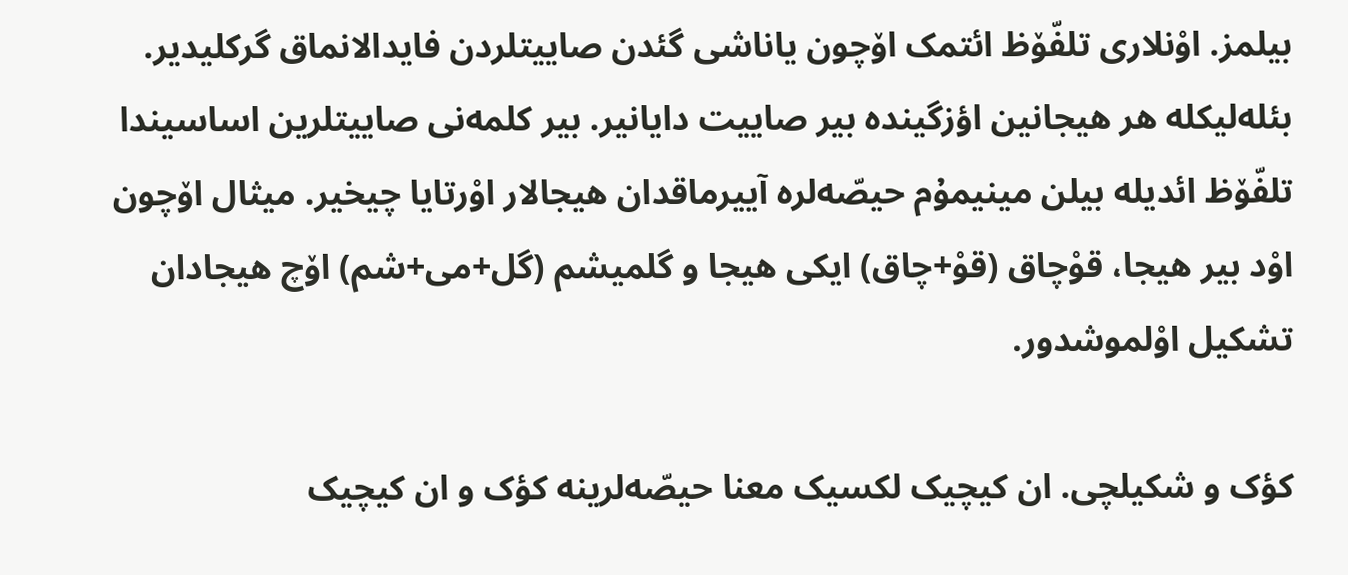بیلمز. اوْنلاری تلفّۆظ ائتمک اۆچون یاناشی گئدن صاییتلردن فایدالانماق گرکلیدیر. بئله‌لیکله هر هیجانین اؤزگینده بیر صاییت دایانیر. بیر کلمه‌نی صاییتلرین اساسیندا تلفّۆظ ائدیله بیلن مینیمۇم حیصّه‌لره آییرماقدان هیجالار اوْرتایا چیخیر. میثال اۆچون اوْد بیر هیجا، قوْچاق (قوْ+چاق) ایکی هیجا و گلمیشم (گل+می+شم) اۆچ هیجادان تشکیل اوْلموشدور.

کؤک و شکیلچی. ان کیچیک لکسیک معنا حیصّه‌لرینه کؤک و ان کیچیک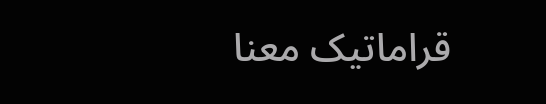قراماتیک معنا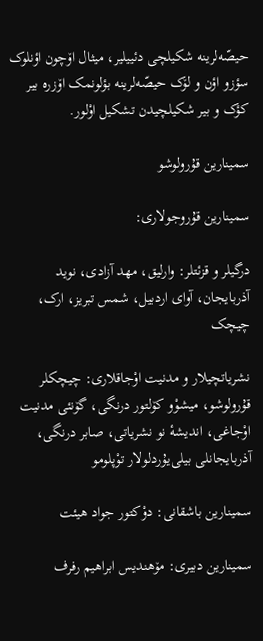حیصّه‌لرینه شکیلچی دئییلیر، میثال اۆچون اؤنلوک سؤزو اؤن و لۆک حیصّه‌لرینه بؤلونمک اۆزره بیر کؤک و بیر شکیلچیدن تشکیل اوْلور.

سمینارین قۇرولوشو

سمینارین قۇروجولاری:

درگیلر و قزئتلر: وارلیق، مهد آزادی، نوید آذربایجان، آوای اردبیل، شمس تبریز، ارک، چیچک

نشریاتچیلار و مدنیت اوْجاقلاری: چیچکلر قۇرولوشو، میشوْو کۆلتور درنگی، گۆنئی مدنیت اوْجاغی، اندیشهٔ نو نشریاتی، صابر درنگی، آذربایجانلی بیلی‌یۇردلولار توْپلومو

سمینارین باشقانی: دوْکتور جواد هیئت

سمینارین دبیری: مۆهندیس ابراهیم رفرف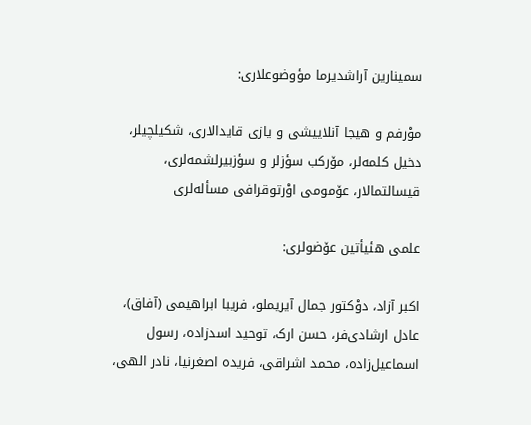سمینارین آراشدیرما مؤوضوعلاری:

موْرفم و هیجا آنلاییشی و یازی قایدالاری، شکیلچیلر، دخیل کلمه‌لر، مۆرکب سؤزلر و سؤزبیرلشمه‌لری، قیسالتمالار، عۆمومی اوْرتوقرافی مسأله‌لری

علمی هئیأتین عۆضولری:

اکبر آزاد، دوْکتور جمال آیریملو، فریبا ابراهیمی (آفاق)، عادل ارشادی‌فر، حسن ارک، توحید اسدزاده، رسول اسماعیل‌زاده، محمد اشراقی، فریده اصغرنیا، نادر الهی،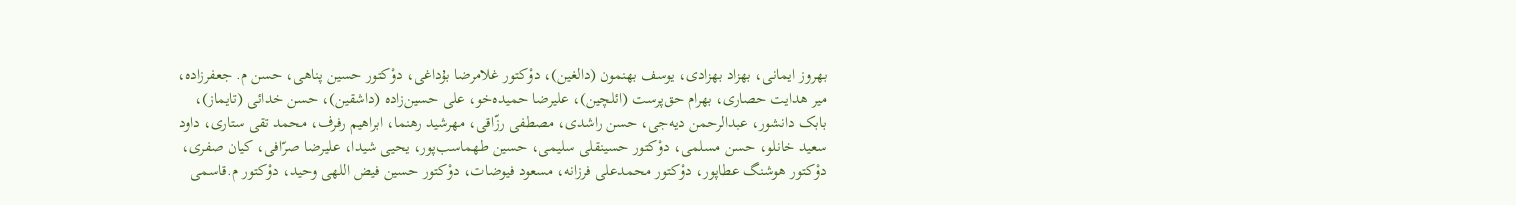بهروز ایمانی، بهزاد بهزادی، یوسف بهنمون (دالغین)، دوْکتور غلامرضا بۇداغی، دوْکتور حسین پناهی، حسن م. جعفرزاده، میر هدایت حصاری، بهرام حق‌پرست (ائلچین)، علیرضا حمیده‌خو، علی حسین‌زاده (داشقین)، حسن خدائی (تایماز)، بابک دانشور، عبدالرحمن دیه‌جی، حسن راشدی، مصطفی رزّاقی، مهرشید رهنما، ابراهیم رفرف، محمد تقی ستاری، داود سعید خانلو، حسن مسلمی، دوْکتور حسینقلی سلیمی، حسین طهماسب‌پور، یحیی شیدا، علیرضا صرّافی، کیان صفری، دوْکتور هوشنگ عطاپور، دوْکتور محمدعلی فرزانه، مسعود فیوضات، دوْکتور حسین فیض اللهی وحید، دوْکتور م.قاسمی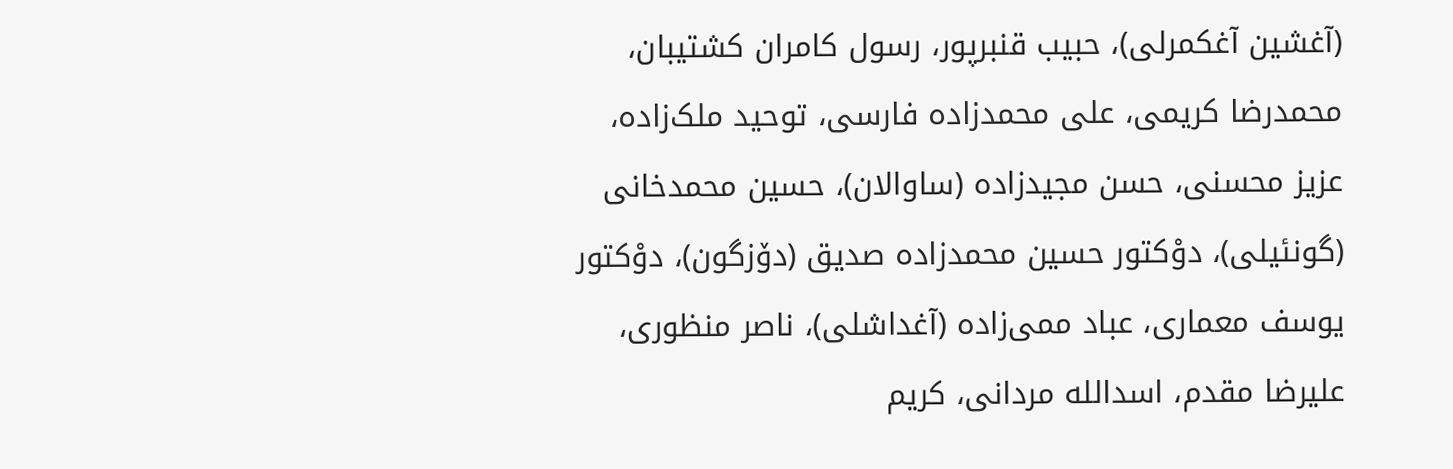(آغشین آغکمرلی)، حبیب قنبرپور، رسول کامران کشتیبان، محمدرضا کریمی، علی محمدزاده فارسی، توحید ملک‌زاده، عزیز محسنی، حسن مجیدزاده (ساوالان)، حسین محمدخانی (گونئیلی)، دوْکتور حسین محمدزاده صدیق (دۆزگون)، دوْکتور یوسف معماری، عباد ممی‌زاده (آغداشلی)، ناصر منظوری، علیرضا مقدم، اسدالله مردانی، کریم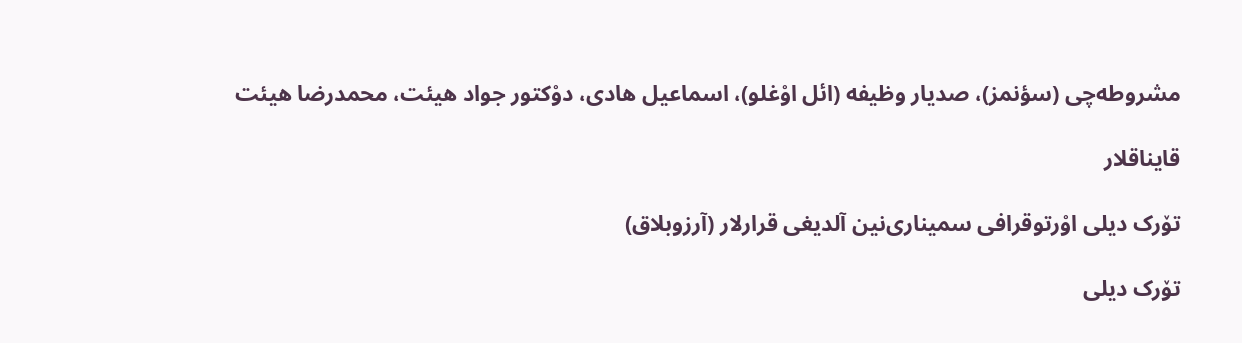مشروطه‌چی (سؤنمز)، صدیار وظیفه (ائل اوْغلو)، اسماعیل هادی، دوْکتور جواد هیئت، محمدرضا هیئت

قایناقلار

تۆرک دیلی اوْرتوقرافی سمیناری‌نین آلدیغی قرارلار (آرزوبلاق)

تۆرک دیلی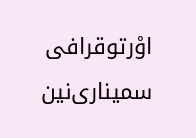اوْرتوقرافی سمیناری‌نین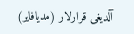آلدیغی قرارلار (مدیافایر)